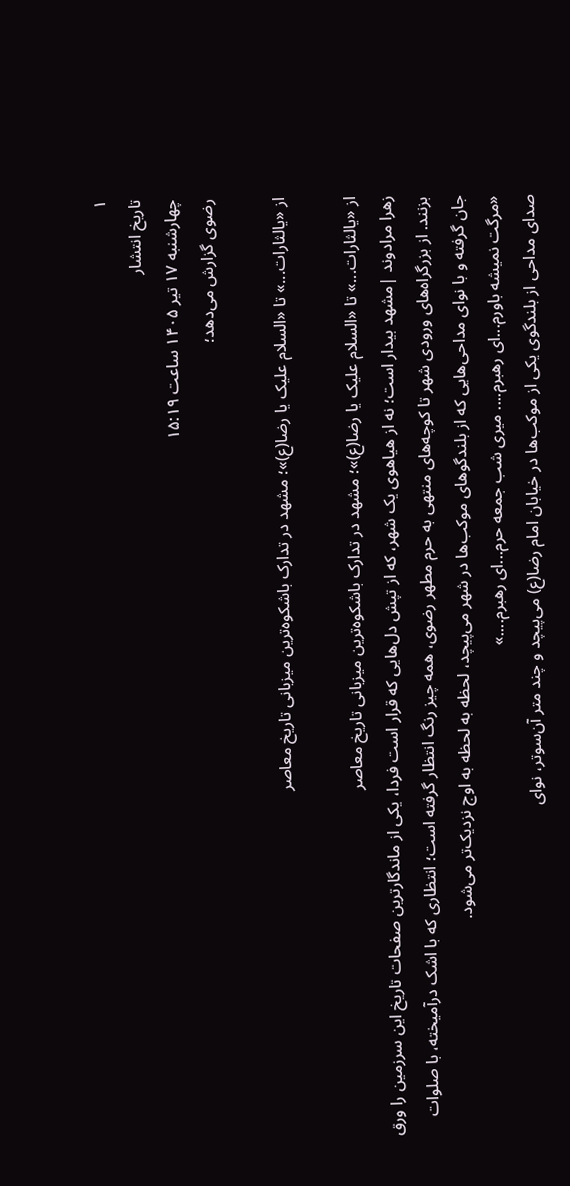۱
تاریخ انتشار
چهارشنبه ۱۷ تير ۱۴۰۵ ساعت ۱۵:۱۹
رضوی گزارش می‌دهد؛

از «یالثارات...» تا «السلام علیک یا رضا(ع)»؛ مشهد در تدارک باشکوه‌ترین میزبانی تاریخ معاصر

از «یالثارات...» تا «السلام علیک یا رضا(ع)»؛ مشهد در تدارک باشکوه‌ترین میزبانی تاریخ معاصر
زهرا مرادوند |مشهد بیدار است؛ نه از هیاهوی یک شهر، که از تپش دل‌هایی که قرار است فردا، یکی از ماندگارترین صفحات تاریخ این سرزمین را ورق بزنند. از بزرگراه‌های ورودی شهر تا کوچه‌های منتهی به حرم مطهر رضوی، همه چیز رنگ انتظار گرفته است؛ انتظاری که با اشک درآمیخته، با صلوات جان گرفته و با نوای مداحی‌هایی که از بلندگوهای موکب‌ها در شهر می‌پیچد، لحظه به لحظه به اوج نزدیک‌تر می‌شود.
«مرگت نمیشه باورم...ای رهبرم.... میری شب جمعه حرم...ای رهبرم....»
صدای مداحی از بلندگوی یکی از موکب‌ها در خیابان امام رضا(ع) می‌پیچد و چند متر آن‌سوتر، نوای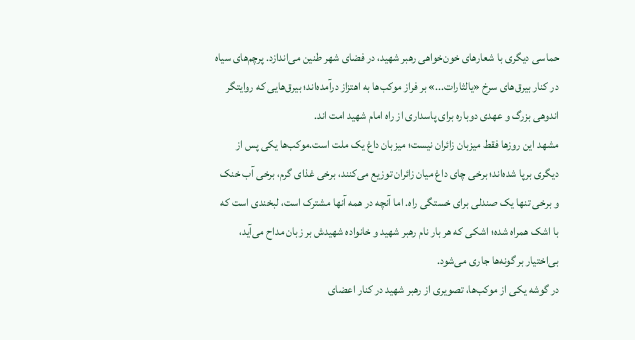حماسی دیگری با شعارهای خون‌خواهی رهبر شهید، در فضای شهر طنین می‌اندازد. پرچم‌های سیاه در کنار بیرق‌های سرخ «یالثارات...» بر فراز موکب‌ها به اهتزاز درآمده‌اند؛ بیرق‌هایی که روایتگر اندوهی بزرگ و عهدی دوباره برای پاسداری از راه امام شهید امت اند.
مشهد این روزها فقط میزبان زائران نیست؛ میزبان داغ یک ملت است.موکب‌ها یکی پس از دیگری برپا شده‌اند؛ برخی چای داغ میان زائران توزیع می‌کنند، برخی غذای گرم، برخی آب خنک و برخی تنها یک صندلی برای خستگی راه. اما آنچه در همه آنها مشترک است، لبخندی است که با اشک همراه شده؛ اشکی که هر بار نام رهبر شهید و خانواده شهیدش بر زبان مداح می‌آید، بی‌اختیار بر گونه‌ها جاری می‌شود.
در گوشه‌ یکی از موکب‌ها، تصویری از رهبر شهید در کنار اعضای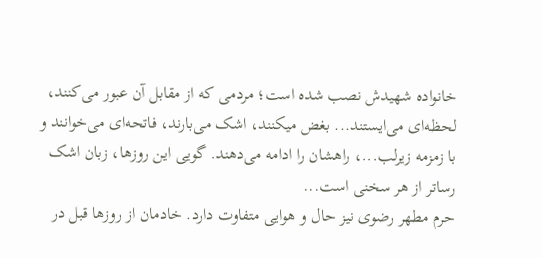خانواده شهیدش نصب شده است؛ مردمی که از مقابل آن عبور می‌کنند، لحظه‌ای می‌ایستند... بغض میکنند، اشک می‌بارند، فاتحه‌ای می‌خوانند و با زمزمه زیرلب...، راهشان را ادامه می‌دهند. گویی این روزها، زبان اشک رساتر از هر سخنی است...
حرم مطهر رضوی نیز حال و هوایی متفاوت دارد. خادمان از روزها قبل در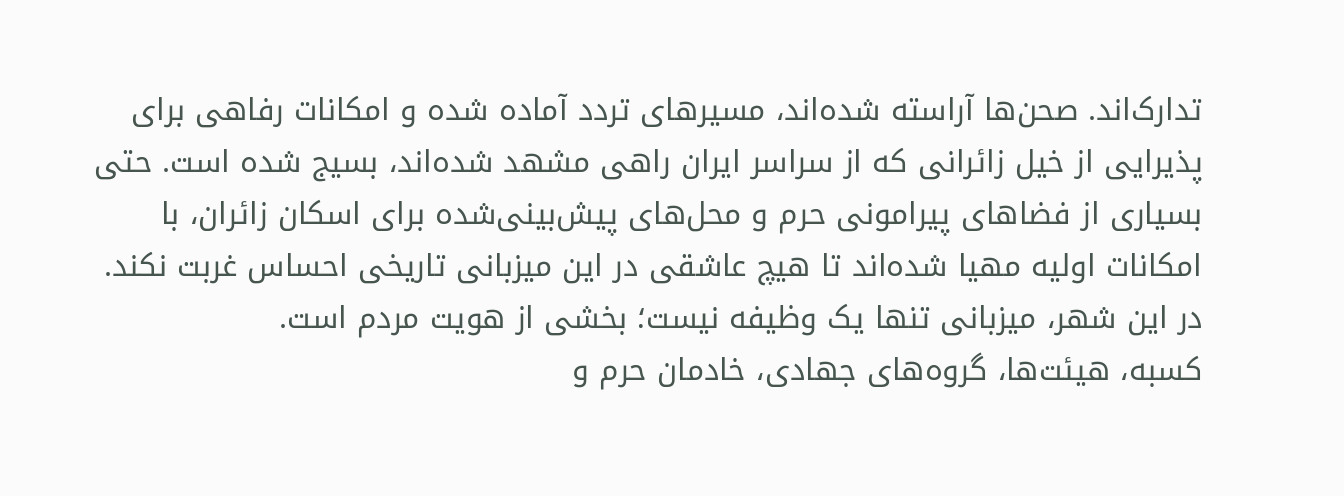تدارک‌اند. صحن‌ها آراسته شده‌اند، مسیرهای تردد آماده شده و امکانات رفاهی برای پذیرایی از خیل زائرانی که از سراسر ایران راهی مشهد شده‌اند، بسیج شده است. حتی بسیاری از فضاهای پیرامونی حرم و محل‌های پیش‌بینی‌شده برای اسکان زائران، با امکانات اولیه مهیا شده‌اند تا هیچ عاشقی در این میزبانی تاریخی احساس غربت نکند.
در این شهر، میزبانی تنها یک وظیفه نیست؛ بخشی از هویت مردم است.
کسبه، هیئت‌ها، گروه‌های جهادی، خادمان حرم و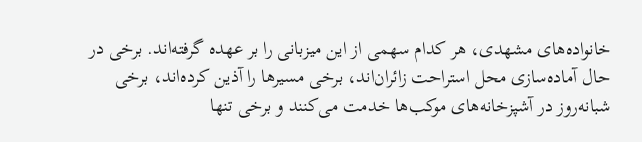خانواده‌های مشهدی، هر کدام سهمی از این میزبانی را بر عهده گرفته‌اند. برخی در حال آماده‌سازی محل استراحت زائران‌اند، برخی مسیرها را آذین کرده‌اند، برخی شبانه‌روز در آشپزخانه‌های موکب‌ها خدمت می‌کنند و برخی تنها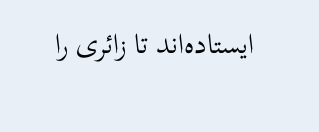ایستاده‌اند تا زائری را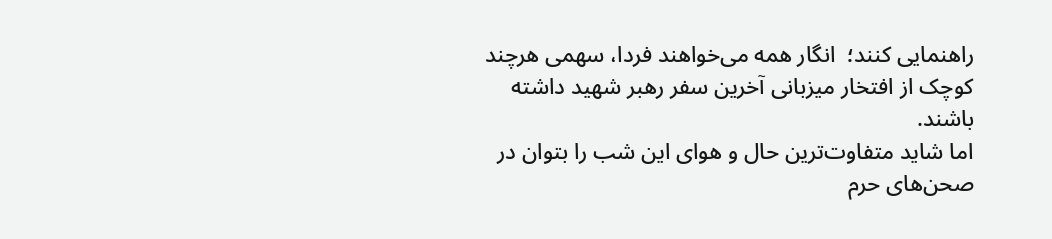راهنمایی کنند؛  انگار همه می‌خواهند فردا، سهمی هرچند کوچک از افتخار میزبانی آخرین سفر رهبر شهید داشته باشند.
اما شاید متفاوت‌ترین حال و هوای این شب را بتوان در صحن‌های حرم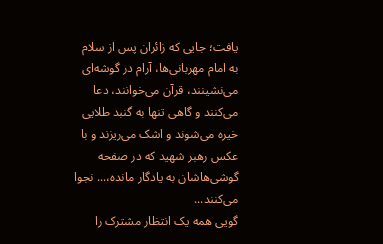یافت؛ جایی که زائران پس از سلام به امام مهربانی‌ها، آرام در گوشه‌ای می‌نشینند، قرآن می‌خوانند، دعا می‌کنند و گاهی تنها به گنبد طلایی خیره می‌شوند و اشک می‌ریزند و با عکس رهبر شهید که در صفحه گوشی‌هاشان به یادگار مانده،... نجوا می‌کنند...
گویی همه یک انتظار مشترک را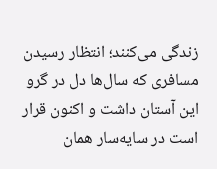زندگی می‌کنند؛ انتظار رسیدن مسافری که سال‌ها دل در گرو این آستان داشت و اکنون قرار است در سایه‌سار همان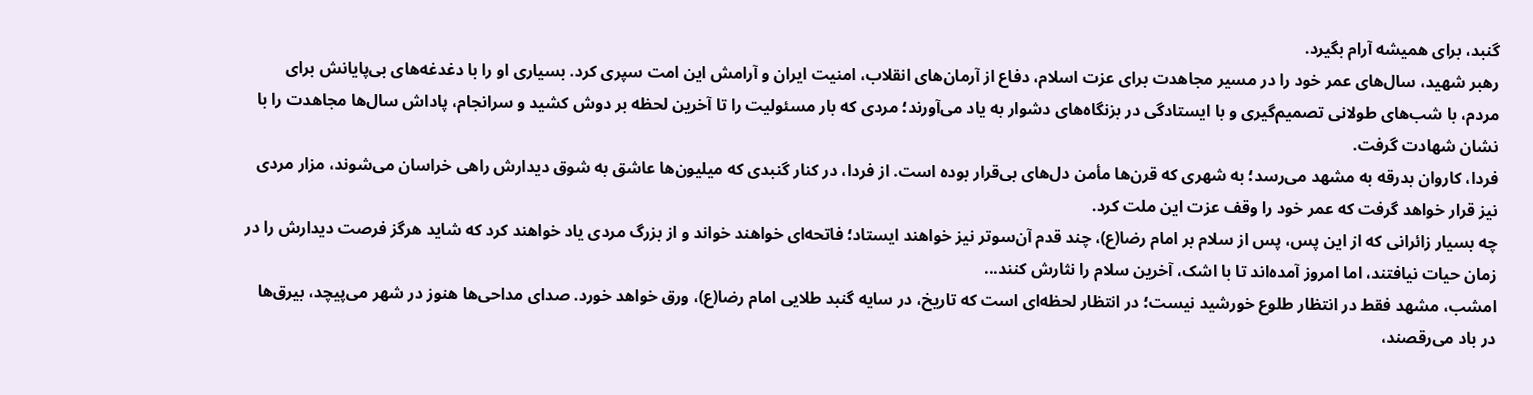گنبد، برای همیشه آرام بگیرد.
رهبر شهید، سال‌های عمر خود را در مسیر مجاهدت برای عزت اسلام، دفاع از آرمان‌های انقلاب، امنیت ایران و آرامش این امت سپری کرد. بسیاری او را با دغدغه‌های بی‌پایانش برای مردم، با شب‌های طولانی تصمیم‌گیری و با ایستادگی در بزنگاه‌های دشوار به یاد می‌آورند؛ مردی که بار مسئولیت را تا آخرین لحظه بر دوش کشید و سرانجام، پاداش سال‌ها مجاهدت را با نشان شهادت گرفت.
فردا، کاروان بدرقه به مشهد می‌رسد؛ به شهری که قرن‌ها مأمن دل‌های بی‌قرار بوده است. از فردا، در کنار گنبدی که میلیون‌ها عاشق به شوق دیدارش راهی خراسان می‌شوند، مزار مردی نیز قرار خواهد گرفت که عمر خود را وقف عزت این ملت کرد.
چه بسیار زائرانی که از این پس، پس از سلام بر امام رضا(ع)، چند قدم آن‌سوتر نیز خواهند ایستاد؛ فاتحه‌ای خواهند خواند و از بزرگ مردی یاد خواهند کرد که شاید هرگز فرصت دیدارش را در زمان حیات نیافتند، اما امروز آمده‌اند تا با اشک، آخرین سلام را نثارش کنند...
امشب، مشهد فقط در انتظار طلوع خورشید نیست؛ در انتظار لحظه‌ای است که تاریخ، در سایه گنبد طلایی امام رضا(ع)، ورق خواهد خورد. صدای مداحی‌ها هنوز در شهر می‌پیچد، بیرق‌ها در باد می‌رقصند،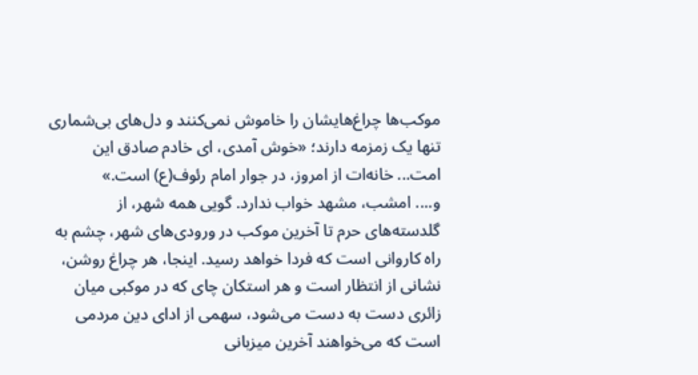موکب‌ها چراغ‌هایشان را خاموش نمی‌کنند و دل‌های بی‌شماری تنها یک زمزمه دارند؛ «خوش آمدی، ای خادم صادق این امت... خانه‌ات از امروز، در جوار امام رئوف(ع) است.»
و.... امشب، مشهد خواب ندارد. گویی همه شهر، از گلدسته‌های حرم تا آخرین موکب در ورودی‌های شهر، چشم به راه کاروانی است که فردا خواهد رسید. اینجا، هر چراغ روشن، نشانی از انتظار است و هر استکان چای که در موکبی میان زائری دست به دست می‌شود، سهمی از ادای دین مردمی است که می‌خواهند آخرین میزبانی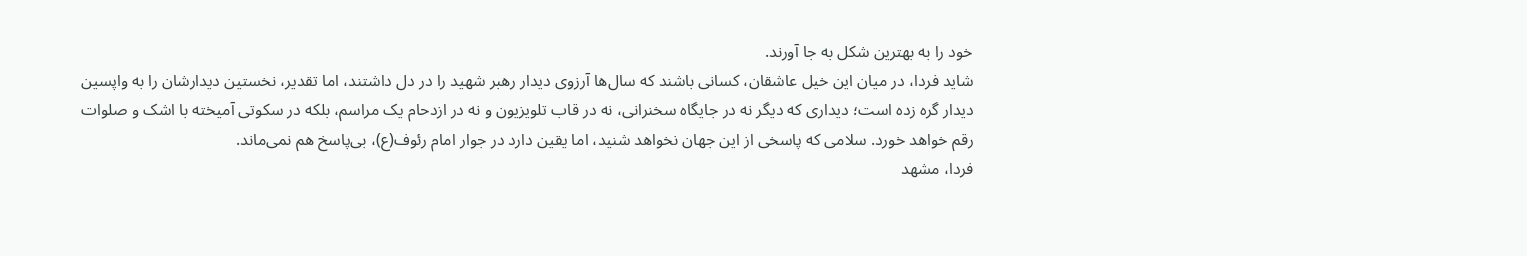خود را به بهترین شکل به جا آورند.
شاید فردا، در میان این خیل عاشقان، کسانی باشند که سال‌ها آرزوی دیدار رهبر شهید را در دل داشتند، اما تقدیر، نخستین دیدارشان را به واپسین دیدار گره زده است؛ دیداری که دیگر نه در جایگاه سخنرانی، نه در قاب تلویزیون و نه در ازدحام یک مراسم، بلکه در سکوتی آمیخته با اشک و صلوات رقم خواهد خورد. سلامی که پاسخی از این جهان نخواهد شنید، اما یقین دارد در جوار امام رئوف(ع)، بی‌پاسخ هم نمی‌ماند.
فردا، مشهد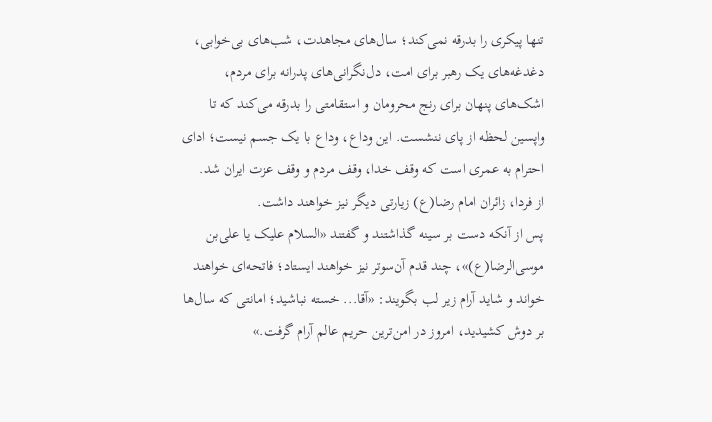تنها پیکری را بدرقه نمی‌کند؛ سال‌های مجاهدت، شب‌های بی‌خوابی، دغدغه‌های یک رهبر برای امت، دل‌نگرانی‌های پدرانه برای مردم، اشک‌های پنهان برای رنج محرومان و استقامتی را بدرقه می‌کند که تا واپسین لحظه از پای ننشست. این وداع، وداع با یک جسم نیست؛ ادای احترام به عمری است که وقف خدا، وقف مردم و وقف عزت ایران شد.
از فردا، زائران امام رضا(ع) زیارتی دیگر نیز خواهند داشت.
پس از آنکه دست بر سینه گذاشتند و گفتند «السلام علیک یا علی‌بن موسی‌الرضا(ع)»، چند قدم آن‌سوتر نیز خواهند ایستاد؛ فاتحه‌ای خواهند خواند و شاید آرام زیر لب بگویند: «آقا... خسته نباشید؛ امانتی که سال‌ها بر دوش کشیدید، امروز در امن‌ترین حریم عالم آرام گرفت.»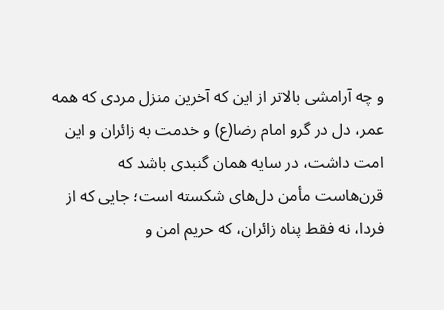و چه آرامشی بالاتر از این که آخرین منزل مردی که همه عمر، دل در گرو امام رضا(ع) و خدمت به زائران و این امت داشت، در سایه همان گنبدی باشد که قرن‌هاست مأمن دل‌های شکسته است؛ جایی که از فردا، نه فقط پناه زائران، که حریم امن و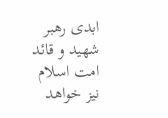ابدی رهبر شهید و قائد امت اسلام نیز خواهد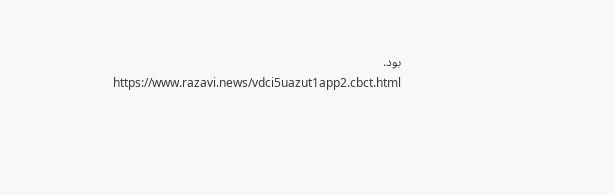بود.
https://www.razavi.news/vdci5uazut1app2.cbct.html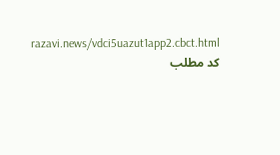razavi.news/vdci5uazut1app2.cbct.html
کد مطلب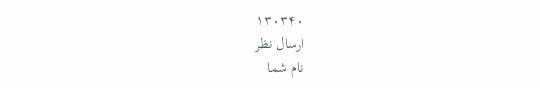۱۳۰۳۴۰
ارسال نظر
نام شما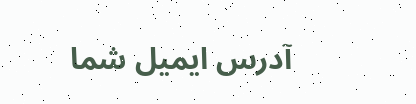آدرس ايميل شما